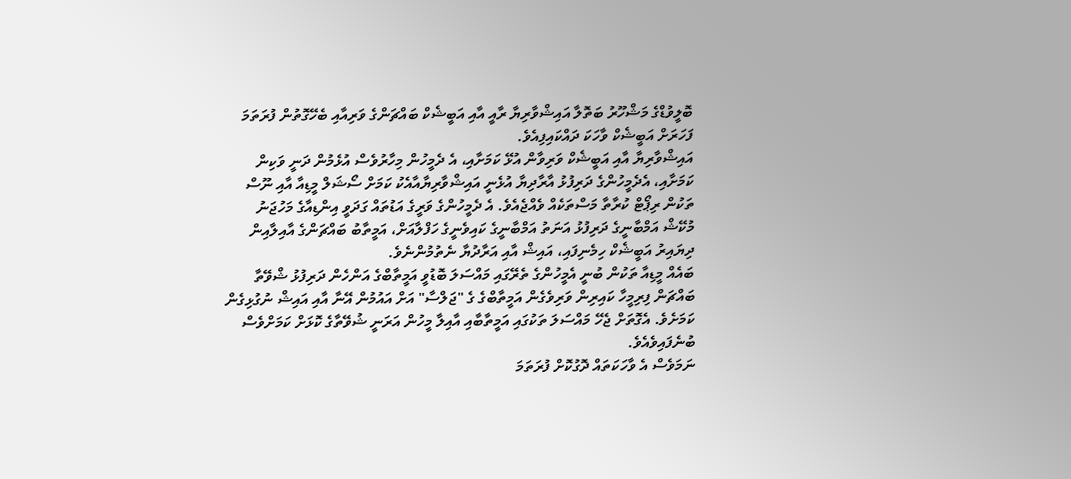ބޮލީވުޑްގެ މަޝްހޫރު ބަތޮލާ އައިޝްވާރިޔާ ރާއީ އާއި އަބީޝެކް ބައްޗަންގެ ވަރިއާއި ބެހޭގޮތުން ފުރަތަމަ ފަހަރަށް އަބީޝެކް ވާހަކަ ދައްކައިފިއެވެ.
އައިޝްވާރިޔާ އާއި އަބީޝެކް ވަރިވާން އުޅޭ ކަމަށާއި، އެ ދެމީހުން މިހާރުވެސް އުޅެމުން ދަނީ ވަކިން ކަމަށާއި، އެދެމީހުންގެ ދަރިފުޅު އާރާދިޔާ އުޅެނީ އައިޝްވާރިޔާއާއެކު ކަމަށް ސޯޝަލް މީޑިއާ އާއި ނޫސް ތަކުން ރިޕޯޓް ކުރާތާ މަސްތަކެއް ވެއްޖެއެވެ. އެ ދެމީހުންގެ ވަރީގެ އަޑުތައް ގަދަވީ އިންޑިއާގެ މަހުޖަނު މުކޭޝް އަމްބާނީގެ ދަރިފުޅު އަނަތު އަމްބާނީގެ ކައިވެނީގެ ހަފްލާއަށް، އަމީތާބު ބައްޗަންގެ އާއިލާއިން ދިޔައިރު އަބީޝެކް ހިމެނިފައި، އައިޝް އާއި އަރާދުޔާ ނެތުމުންނެވެ.
ބައެއް މީޑިއާ ތަކުން ބުނީ އެމީހުންގެ ތެރޭގައި މައްސަލަ ބޮޑުވީ އަމީތާބްގެ އަންހެން ދަރިފުޅު ޝްވޭތާ ބައްޗަން ފިރިމީހާ ކައިރިން ވަރިވެގެން އަމީތާބްގެ ގެ "ޖަލްސާ" އަށް އައުމުން އޭނާ އާއި އައިޝް ނުގުޅިގެން ކަމަށެވެ. އެގޮތަށް ޖެހޭ މައްސަލަ ތަކުގައި އަމީތާބާއި އާއިލާ މީހުން އަރަނީ ޝުވޭތާގެ ކޮޅަށް ކަމަށްވެސް ބުނެފައިވެއެވެ.
ނަމަވެސް އެ ވާހަކަތައް ދޮގުކޮށް ފުރަތަމަ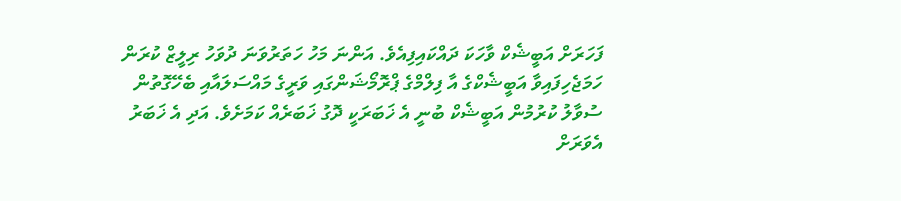ފަހަރަށް އަބީޝެކް ވާހަކަ ދައްކައިފިއެވެ. އަންނަ މަހު ހަތަރުވަނަ ދުވަހު ރިލީޒް ކުރަން ހަމަޖެހިފައިވާ އަބީޝެކްގެ އާ ފިލްމްގެ ޕްރޮމޯޝަންގައި ވަރީގެ މައްސަލައާއި ބެހޭގޮތުން ސުވާލު ކުރުމުން އަބީޝެކް ބުނީ އެ ޚަބަރަކީ ދޮގު ޚަބަރެއް ކަމަށެވެ. އަދި އެ ޚަބަރު އެވަރަށް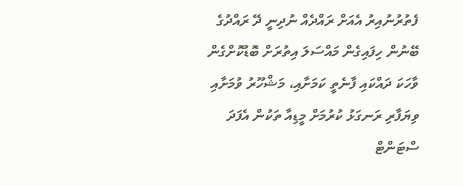ފެތުރުނުއިރު އެއަށް ރައްދެއް ނުދިނީ ދޭ ރައްދުގެ ބޭނުން ހިފައިގެން މައްސަލަ އިތުރަށް ބޮޑުކޮށްގެން ވާހަކަ ދައްކައި ފާނެތީ ކަމަށާއި، މަޝްހޫރު ވުމަށާއި ވިޔަފާރި ރަނގަޅު ކުރުމަށް މީޑިއާ ތަކުން އެފަދަ ސްޓަންޓް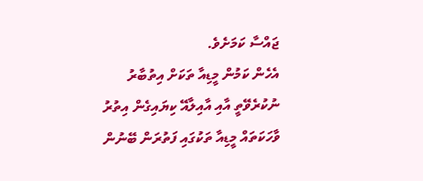ޖައްސާ ކަމަށެވެ.
އެހެން ކަމުން މީޑިއާ ތަކަށް އިތުބާރު ނުކުރެވޭތީ އާއި އާއިލާއޭ ކިޔައިގެން އިތުރު ވާހަކަތައް މީޑިއާ ތަކުގައި ފަތުރަން ބޭނުން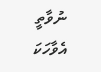ނުވާތީ އެވާހަކަ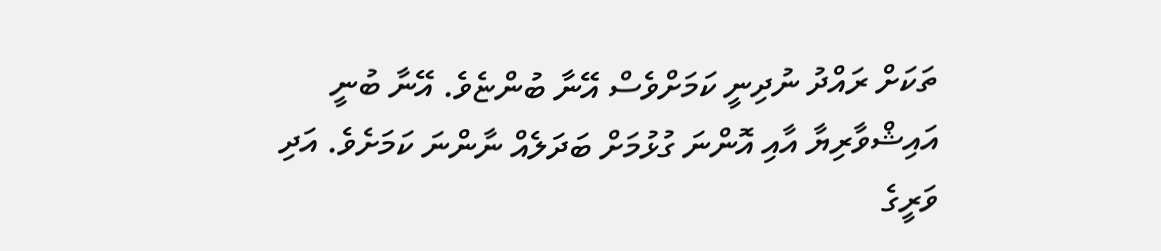ތަކަށް ރައްދު ނުދިނީ ކަމަށްވެސް އޭނާ ބުންޏެވެ. އޭނާ ބުނީ އައިޝްވާރިޔާ އާއި އޮންނަ ގުޅުމަށް ބަދަލެއް ނާންނަ ކަމަށެވެ. އަދި ވަރީގެ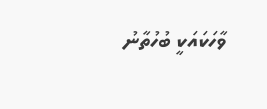ވާހަކައަކީ ބުހުތާނު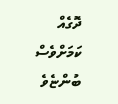ދޮގެއް ކަމަށްވެސް ބުންޏެވެ